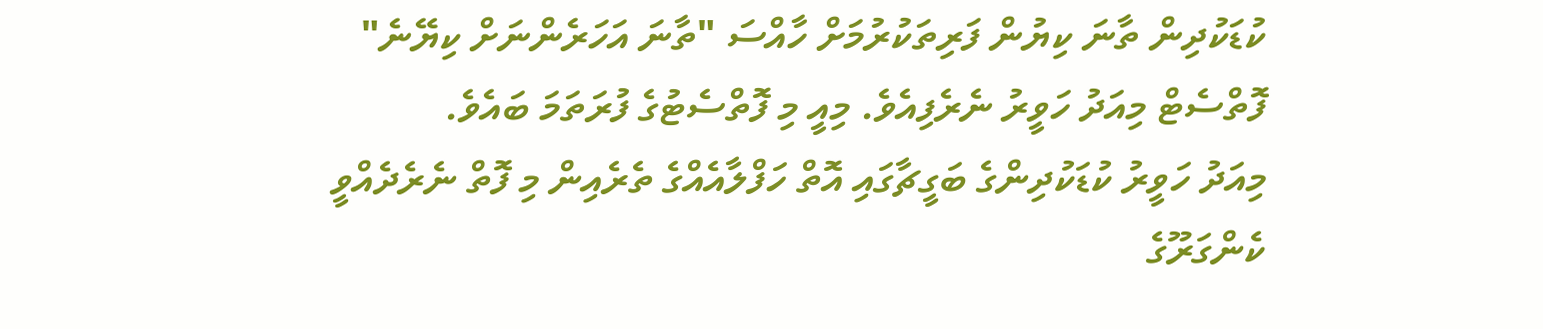ކުޑަކުދިން ތާނަ ކިޔުން ފަރިތަކުރުމަށް ހާއްސަ "ތާނަ އަހަރެންނަށް ކިޔޭނެ" ފޮތްސެޓް މިއަދު ހަވީރު ނެރެފިއެވެ. މިއީ މި ފޮތްސެޓުގެ ފުރަތަމަ ބައެވެ.
މިއަދު ހަވީރު ކުޑަކުދިންގެ ބަގީޗާގައި އޮތް ހަފްލާއެއްގެ ތެރެއިން މި ފޮތް ނެރެދެއްވީ ކެންގަރޫގެ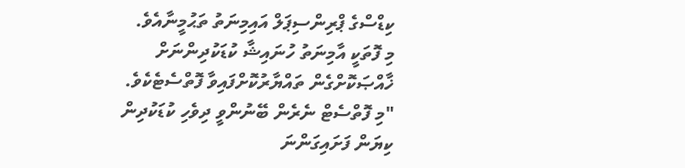ކިޑްސްގެ ޕްރިންސިޕަލް އައިމިނަތު ތަޙުމީނާއެވެ.
މި ފޮތަކީ އާމިނަތު ހުނައިޝާ ކުޑަކުދިންނަށް ޚާއްޞަކޮށްގެން ތައްޔާރުކޮށްފައިވާ ފޮތްސެޓެކެވެ.
"މި ފޮތްސެޓް ނެރެން ބޭނުންވީ ދިވެހި ކުޑަކުދިން ކިޔަން ފަށައިގަންނަ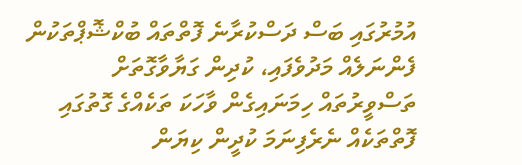އުމުރުގައި ބަސް ދަސްކުރާނެ ފޮތްތައް ބުކްޝޮޕްތަކުން ފެންނަލެއް މަދުވެފައި، ކުދިން ގަޔާވާގޮތަށް ތަސްވީރުތައް ހިމަނައިގެން ވާހަކަ ތަކެއްގެ ގޮތުގައި ފޮތްތަކެއް ނެރެފިނަމަ ކުދީން ކިޔަން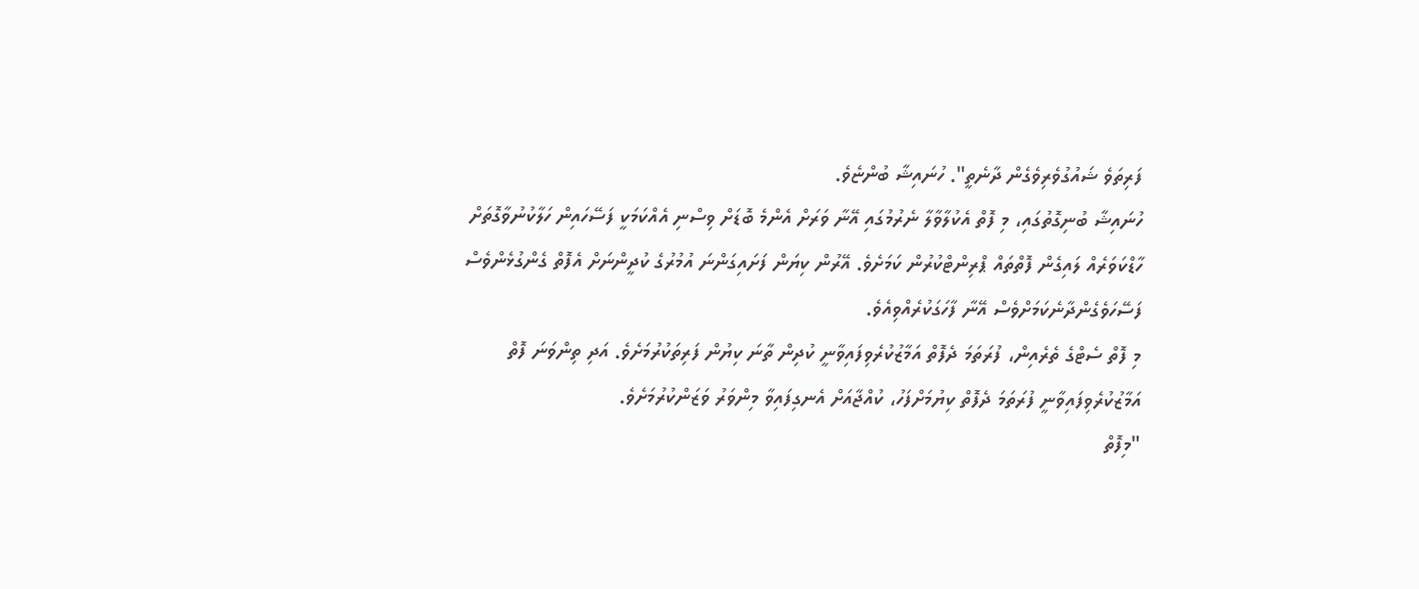ފަރިތަވެ ޝައުގުވެރިވެގެން ދާނެތީ". ހުނައިޝާ ބުންޏެވެ.
ހުނައިޝާ ބުނިގޮތުގައި، މި ފޮތް އެކުލާވާލާ ނެރުމުގައި އޭނާ ވަރަށް އެންމެ ބޮޑަށް ވިސްނި އެއްކަމަކީ ފަސޭހައިން ހަލާކުނުވާގޮތަށް ހާޑްކަވަރެއް ލައިގެން ފޮތްތައް ޕްރިންޓްކުރުން ކަމަށެވެ. އޭރުން ކިޔަން ފަށައިގަންނަ އުމުރުގެ ކުދީންނަށް އެފޮތް ގެންގުޅެންވެސް ފަސޭހަވެގެންދާނެކަމަށްވެސް އޭނާ ފާހަގަކުރެއްވިއެވެ.
މި ފޮތް ސެޓްގެ ތެރެއިން، ފުރަތަމަ ދެފޮތް އަމާޒުކުރެވިފައިވާނީ ކުދިން ތާނަ ކިޔުން ފަރިތަކުރުމަށެވެ. އަދި ތިންވަނަ ފޮތް އަމާޒުކުރެވިފައިވާނީ ފުރަތަމަ ދެފޮތް ކިޔުމަށްފަހު، ކުއްޖާއަށް އެނގިފައިވާ މިންވަރު ވަޒަންކުރުމަށެވެ.
"މިފޮތް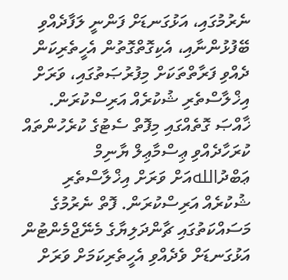ނެރުމުގައި، އަޅުގަނޑަށް ފަންނީ ލަފާދެއްވި ބޭފުޅުންނާއި، އެކިގޮތްގޮތުން އެހީތެރިކަން ދެއްވި ފަރާތްތަކަށް މިފުރުޞަތުގައި، ވަރަށް އިޚްލާސްތެރި ޝުކުރެއް އަރިސްކުރަން. ޚާއްޞަ ގޮތެއްގައި މިފޮތް ސެޓުގެ ކުރެހުންތައް ކުރަހާދެއްވި ޢިސްމާޢިލް ޔާނިމް ޢަބްދުاللهއަށް ވަރަށް އިޚްލާސްތެރި ޝުކުރެއް އަރިސްކުރަން. ފޮތް ނެރުމުގެ މަސައްކަތުގައި ޗާންދަލިޔާގެ މެނޭޖްމެންޓުން އަޅުގަނޑަށް ވެދެއްވި އެހީތެރިކަމަށް ވަރަށް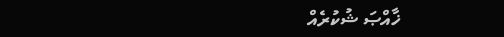ޚާއްޞަ ޝުކުރެއް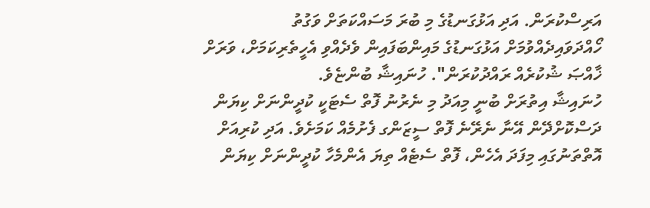އަރިސްކުރަން. އަދި އަޅުގަނޑުގެ މި ބުރަ މަސައްކަތަށް ވަގުތު ހޯއްދަވައިދެއްވުމަށް އަޅުގަނޑުގެ މައިންބަފައިން ވެދެއްވި އެހީތެރިކަމަށް، ވަރަށް ޚާއްޞަ ޝުކުރެއް ރައްދުކުރަން". ހުނައިޝާ ބުންޏެވެ.
ހުނައިޝާ އިތުރަށް ބުނީ މިއަދު މި ނެރުނު ފޮތް ސެޓަކީ ކުދީންނަށް ކިޔަން ދަސްކޮށްދޭން އޭނާ ނެރޭނެ ފޮތް ސީޒަންގ ފެށުމެއް ކަމަށެވެ. އަދި ކުރިއަށް އޮތްތަނުގައި މިފަދަ އެހެން، ފޮތް ސެޓެއް ތިޔަ އެންމެހާ ކުދީންނަށް ކިޔަން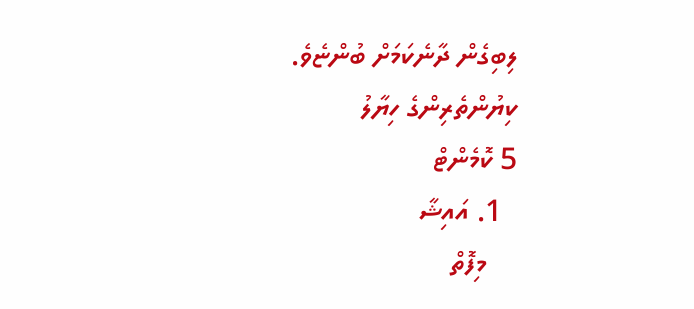ލިބިގެން ދާނެކަމަށް ބުންޏެވެ.
ކިޔުންތެރިންގެ ހިޔާލު
5 ކޮމެންޓް
  1. އައިޝާ
    މިފޮތް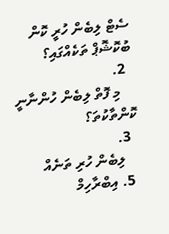ސެޓް ލިބެން ހުރީ ކޮން ބުކޮޝޮޕް ތަކެއްގައި؟
  2.
    މި ފޮތް ލިބެން ހުންނާނީ ކޮންތާކުތަ؟
  3.
    ލިބެން ހުރި ތަނެއް
  5. އިބްރާހިމް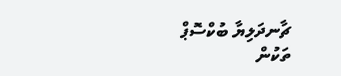ޗާނދަލިޔާ ބުކްސޮޕް ތަކުން